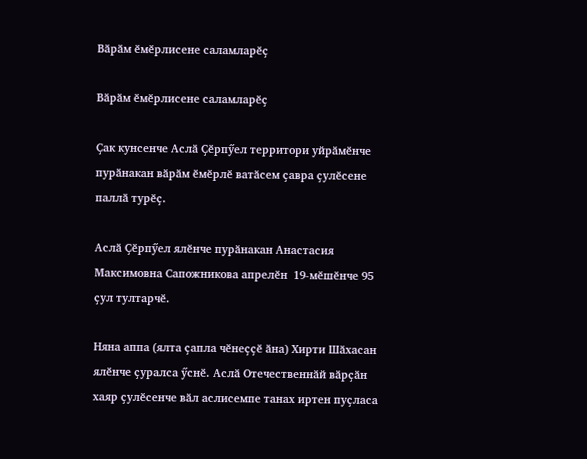Вӑрӑм ӗмӗрлисене саламларӗҫ

Вӑрӑм ӗмӗрлисене саламларӗҫ

Ҫак кунсенче Аслӑ Ҫӗрпӳел территори уйрӑмӗнче пурӑнакан вӑрӑм ӗмӗрлӗ ватӑсем ҫавра ҫулӗсене паллӑ турӗҫ.

Аслӑ Ҫӗрпӳел ялӗнче пурӑнакан Анастасия Максимовна Сапожникова апрелӗн  19-мӗшӗнче 95 ҫул тултарчӗ.

Няна аппа (ялта ҫапла чӗнеҫҫӗ ӑна) Хирти Шӑхасан ялӗнче ҫуралса ӳснӗ. Аслӑ Отечественнӑй вӑрҫӑн хаяр ҫулӗсенче вӑл аслисемпе танах иртен пуҫласа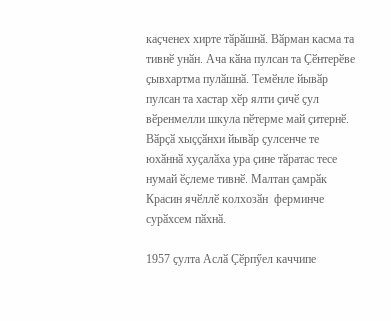каҫченех хирте тӑрӑшнӑ. Вӑрман касма та тивнӗ унӑн. Ача кӑна пулсан та Ҫӗнтерӗве ҫывхартма пулӑшнӑ. Темӗнле йывӑр пулсан та хастар хӗр ялти ҫичӗ ҫул вӗренмелли шкула пӗтерме май ҫитернӗ. Вӑрҫӑ хыҫҫӑнхи йывӑр ҫулсенче те юхӑннӑ хуҫалӑха ура ҫине тӑратас тесе нумай ӗҫлеме тивнӗ. Малтан ҫамрӑк Красин ячӗллӗ колхозӑн  ферминче сурӑхсем пӑхнӑ.

1957 ҫулта Аслӑ Ҫӗрпӳел каччипе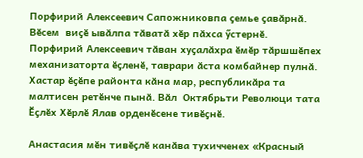Порфирий Алексеевич Сапожниковпа ҫемье ҫавӑрнӑ. Вӗсем  виҫӗ ывӑлпа тӑватӑ хӗр пӑхса ӳстернӗ. Порфирий Алексеевич тӑван хуҫалӑхра ӗмӗр тӑршшӗпех механизаторта ӗҫленӗ, таврари ӑста комбайнер пулнӑ. Хастар ӗҫӗпе районта кӑна мар, республикӑра та малтисен ретӗнче пынӑ. Вӑл  Октябрьти Революци тата Ӗҫлӗх Хӗрлӗ Ялав орденӗсене тивӗҫнӗ.

Анастасия мӗн тивӗҫлӗ канӑва тухичченех «Красный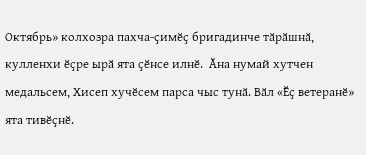Октябрь» колхозра пахча-ҫимӗҫ бригадинче тӑрӑшнӑ, кулленхи ӗҫре ырӑ ята ҫӗнсе илнӗ.  Ӑна нумай хутчен медальсем, Хисеп хучӗсем парса чыс тунӑ. Вӑл «Ӗҫ ветеранӗ» ята тивӗҫнӗ.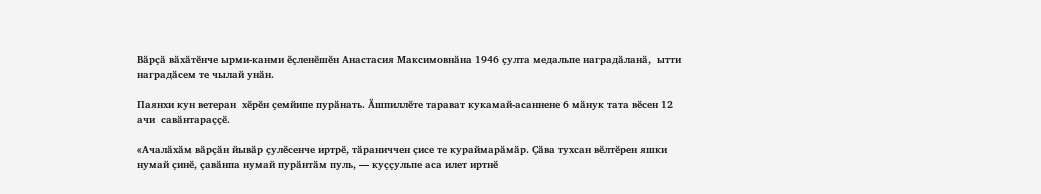Вӑрҫӑ вӑхӑтӗнче ырми-канми ӗҫленӗшӗн Анастасия Максимовнӑна 1946 ҫулта медальпе наградӑланӑ,  ытти наградӑсем те чылай унӑн.

Паянхи кун ветеран  хӗрӗн ҫемйипе пурӑнать. Ӑшпиллӗте тарават кукамай-асаннене 6 мӑнук тата вӗсен 12 ачи  савӑнтараҫҫӗ.

«Ачалӑхӑм вӑрҫӑн йывӑр ҫулӗсенче иртрӗ, тӑраниччен ҫисе те кураймарӑмӑр. Ҫӑва тухсан вӗлтӗрен яшки нумай ҫинӗ, ҫавӑнпа нумай пурӑнтӑм пуль, — куҫҫульпе аса илет иртнӗ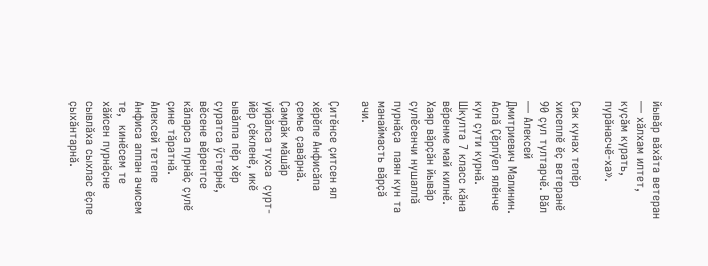йывӑр вӑхӑта ветеран — хӑлхам илтет, куҫӑм курать, пурӑнасчӗ-ха».

Ҫак кунах тепӗр хисеплӗ ӗҫ ветеранӗ 90 ҫул тултарчӗ. Вӑл — Алексей Дмитриевич Малинин. Аслӑ Ҫӗрпӳел ялӗнче кун ҫути курнӑ. Шкулта 7 класс кӑна вӗренме май килнӗ.  Хаяр вӑрҫӑн йывӑр ҫулӗсенчи нушаллӑ пурнӑҫа  паян кун та манаймасть вӑрҫӑ ачи.

Ҫитӗнсе ҫитсен ял хӗрӗпе Анфисӑпа ҫемье ҫавӑрнӑ. Ҫамрӑк мӑшӑр уйрӑлса тухса  ҫурт-йӗр ҫӗкленӗ, икӗ ывӑлпа пӗр хӗр ҫуратса ӳстернӗ, вӗсене вӗрентсе кӑларса пурнӑҫ ҫулӗ ҫине тӑратнӑ. Алексей тетепе Анфиса аппан ачисем те,  кинӗсем те хӑйсен пурнӑҫне сывлӑха сыхлас ӗҫпе ҫыхӑнтарнӑ.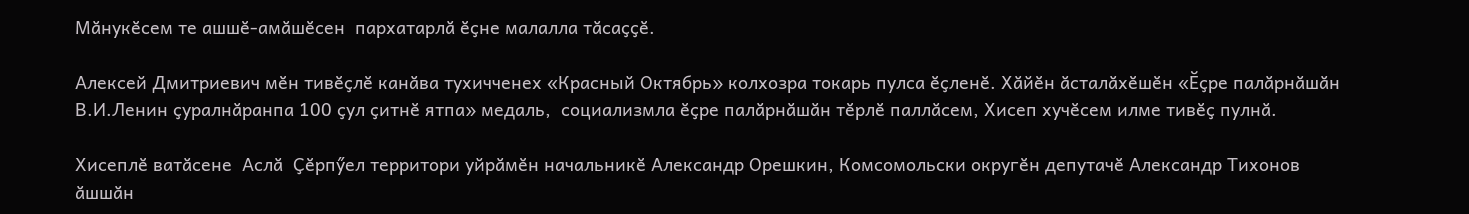Мӑнукӗсем те ашшӗ-амӑшӗсен  пархатарлӑ ӗҫне малалла тӑсаҫҫӗ.

Алексей Дмитриевич мӗн тивӗҫлӗ канӑва тухичченех «Красный Октябрь» колхозра токарь пулса ӗҫленӗ. Хӑйӗн ӑсталӑхӗшӗн «Ӗҫре палӑрнӑшӑн В.И.Ленин ҫуралнӑранпа 100 ҫул ҫитнӗ ятпа» медаль,  социализмла ӗҫре палӑрнӑшӑн тӗрлӗ паллӑсем, Хисеп хучӗсем илме тивӗҫ пулнӑ.

Хисеплӗ ватӑсене  Аслӑ  Ҫӗрпӳел территори уйрӑмӗн начальникӗ Александр Орешкин, Комсомольски округӗн депутачӗ Александр Тихонов ӑшшӑн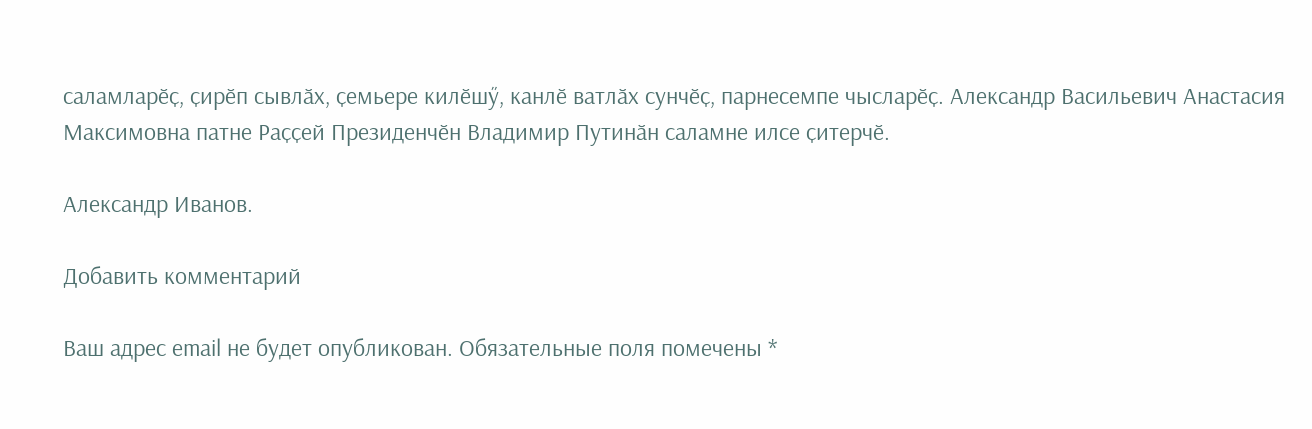саламларӗҫ, ҫирӗп сывлӑх, ҫемьере килӗшӳ, канлӗ ватлӑх сунчӗҫ, парнесемпе чысларӗҫ. Александр Васильевич Анастасия Максимовна патне Раҫҫей Президенчӗн Владимир Путинӑн саламне илсе ҫитерчӗ.

Александр Иванов.

Добавить комментарий

Ваш адрес email не будет опубликован. Обязательные поля помечены *